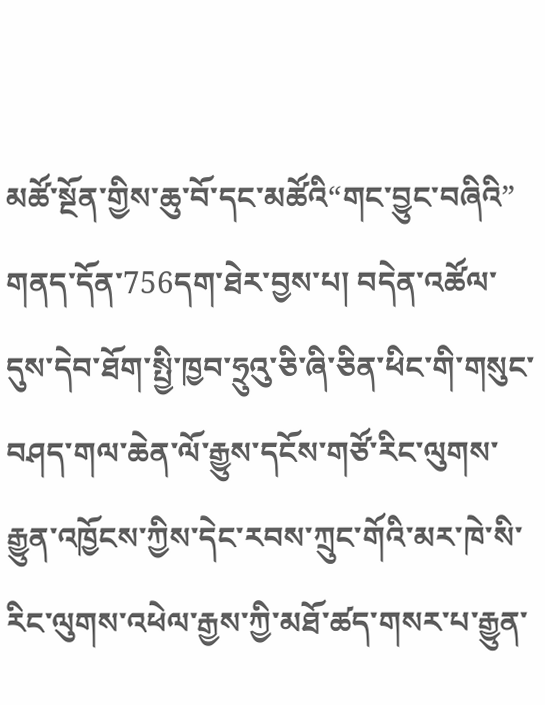མཚོ་སྔོན་གྱིས་ཆུ་བོ་དང་མཚོའི“གང་བྱུང་བཞིའི” གནད་དོན་756དག་ཐེར་བྱས་པ། བདེན་འཚོལ་དུས་དེབ་ཐོག་སྤྱི་ཁྱབ་ཧྲུའུ་ཅི་ཞི་ཅིན་ཕིང་གི་གསུང་བཤད་གལ་ཆེན་ལོ་རྒྱུས་དངོས་གཙོ་རིང་ལུགས་རྒྱུན་འཁྱོངས་ཀྱིས་དེང་རབས་ཀྲུང་གོའི་མར་ཁེ་སི་རིང་ལུགས་འཕེལ་རྒྱས་ཀྱི་མཐོ་ཚད་གསར་པ་རྒྱུན་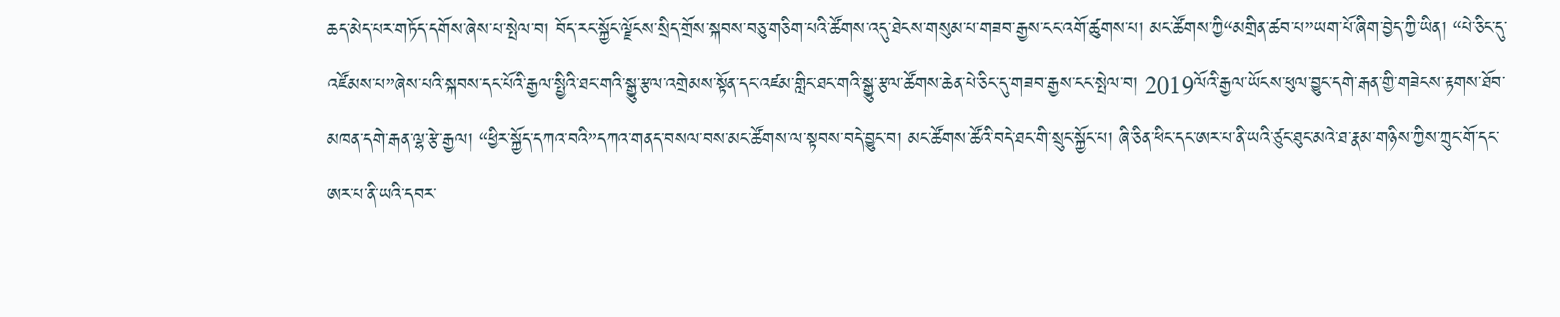ཆད་མེད་པར་གཏོད་དགོས་ཞེས་པ་སྤེལ་བ། བོད་རང་སྐྱོང་ལྗོངས་སྲིད་གྲོས་སྐབས་བཅུ་གཅིག་པའི་ཚོགས་འདུ་ཐེངས་གསུམ་པ་གཟབ་རྒྱས་ངང་འགོ་ཚུགས་པ། མང་ཚོགས་ཀྱི“མགྲིན་ཚབ་པ”ཡག་པོ་ཞིག་བྱེད་ཀྱི་ཡིན། “པེ་ཅིང་དུ་འཛོམས་པ”ཞེས་པའི་སྐབས་དང་པོའི་རྒྱལ་སྤྱིའི་ཐང་གའི་སྒྱུ་རྩལ་འགྲེམས་སྟོན་དང་འཛམ་གླིང་ཐང་གའི་སྒྱུ་རྩལ་ཚོགས་ཆེན་པེ་ཅིང་དུ་གཟབ་རྒྱས་ངང་སྤེལ་བ། 2019ལོའི་རྒྱལ་ཡོངས་ཕུལ་བྱུང་དགེ་རྒན་གྱི་གཟེངས་རྟགས་ཐོབ་མཁན་དགེ་རྒན་ལྷ་རྩེ་རྒྱལ། “ཕྱིར་སྐྱོད་དཀའ་བའི”དཀའ་གནད་བསལ་བས་མང་ཚོགས་ལ་སྟབས་བདེ་བྱུང་བ། མང་ཚོགས་ཚོའི་བདེ་ཐང་གི་སྲུང་སྐྱོང་པ། ཞི་ཅིན་ཕིང་དང་ཨར་པ་ནི་ཡའི་ཙུང་ཐུང་མའེ་ཐ་རྣམ་གཉིས་ཀྱིས་ཀྲུང་གོ་དང་ཨར་པ་ནི་ཡའི་དབར་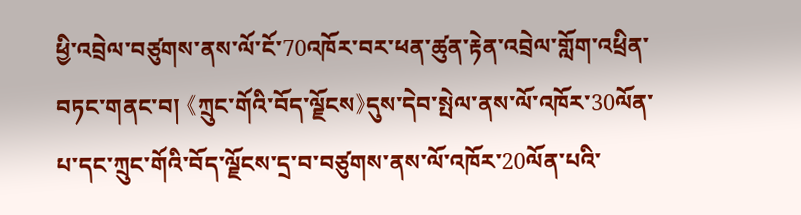ཕྱི་འབྲེལ་བཙུགས་ནས་ལོ་ངོ་70འཁོར་བར་ཕན་ཚུན་རྟེན་འབྲེལ་གློག་འཕྲིན་བཏང་གནང་བ། 《ཀྲུང་གོའི་བོད་ལྗོངས》དུས་དེབ་སྤེལ་ནས་ལོ་འཁོར་30ལོན་པ་དང་ཀྲུང་གོའི་བོད་ལྗོངས་དྲ་བ་བཙུགས་ནས་ལོ་འཁོར་20ལོན་པའི་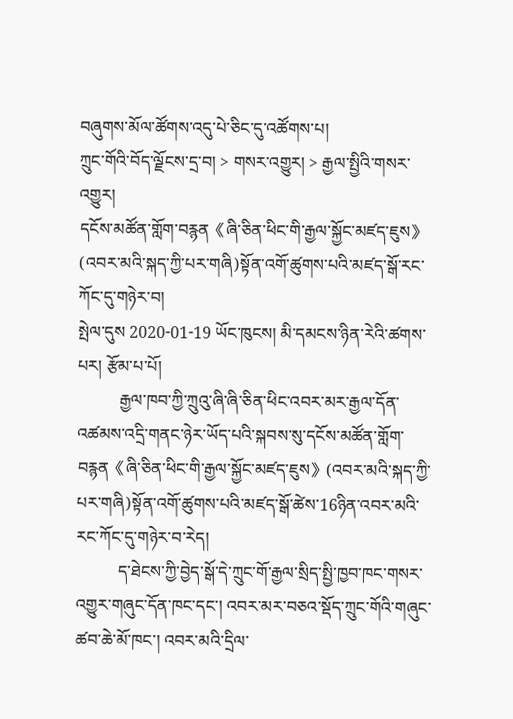བཞུགས་མོལ་ཚོགས་འདུ་པེ་ཅིང་དུ་འཚོགས་པ།
ཀྲུང་གོའི་བོད་ལྗོངས་དྲ་བ། > གསར་འགྱུར། > རྒྱལ་སྤྱིའི་གསར་འགྱུར།
དངོས་མཚོན་གློག་བརྙན《ཞི་ཅིན་ཕིང་གི་རྒྱལ་སྐྱོང་མཛད་ཇུས》(འབར་མའི་སྐད་ཀྱི་པར་གཞི)སྟོན་འགོ་ཚུགས་པའི་མཛད་སྒོ་རང་ཀོང་དུ་གཉེར་བ།
སྤེལ་དུས 2020-01-19 ཡོང་ཁུངས། མི་དམངས་ཉིན་རེའི་ཚགས་པར། རྩོམ་པ་པོ།
          རྒྱལ་ཁབ་ཀྱི་ཀྲུའུ་ཞི་ཞི་ཅིན་ཕིང་འབར་མར་རྒྱལ་དོན་འཚམས་འདྲི་གནང་ཉེར་ཡོད་པའི་སྐབས་སུ་དངོས་མཚོན་གློག་བརྙན《ཞི་ཅིན་ཕིང་གི་རྒྱལ་སྐྱོང་མཛད་ཇུས》(འབར་མའི་སྐད་ཀྱི་པར་གཞི)སྟོན་འགོ་ཚུགས་པའི་མཛད་སྒོ་ཚེས་16ཉིན་འབར་མའི་རང་ཀོང་དུ་གཉེར་བ་རེད།
          ད་ཐེངས་ཀྱི་བྱེད་སྒོ་དེ་ཀྲུང་གོ་རྒྱལ་སྲིད་སྤྱི་ཁྱབ་ཁང་གསར་འགྱུར་གཞུང་དོན་ཁང་དང་། འབར་མར་བཅའ་སྡོད་ཀྲུང་གོའི་གཞུང་ཚབ་ཆེ་མོ་ཁང་། འབར་མའི་དྲིལ་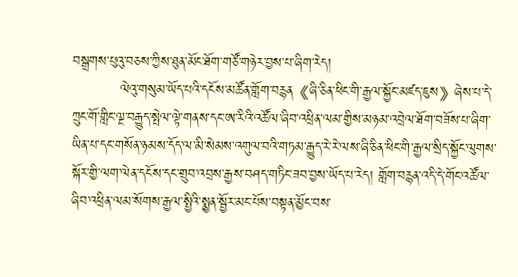བསྒྲགས་པུའུ་བཅས་ཀྱིས་ཐུན་མོང་ཐོག་གཙོ་གཉེར་བྱས་པ་ཞིག་རེད།
          ལེའུ་གསུམ་ཡོད་པའི་དངོས་མཚོན་གློག་བརྙན《ཞི་ཅིན་ཕིང་གི་རྒྱལ་སྐྱོང་མཛད་ཇུས》ཞེས་པ་དེ་ཀྲུང་གོ་གླིང་ལྔ་བརྒྱུད་སྤེལ་ལྟེ་གནས་དང་ཨ་རིའི་འཚོལ་ཞིབ་འཕྲིན་ལམ་གྱིས་མཉམ་འབྲེལ་ཐོག་བཟོས་པ་ཞིག་ཡིན་པ་དང་གསོན་ཉམས་དོད་ལ་མི་སེམས་འགུལ་བའི་གཏམ་རྒྱུད་རེ་རེ་ལས་ཞི་ཅིན་ཕིང་གི་རྒྱལ་སྲིད་སྐྱོང་ལུགས་སྐོར་གྱི་ལག་ལེན་དངོས་དང་གྲུབ་འབྲས་རྒྱས་བཤད་གཏིང་ཟབ་བྱས་ཡོད་པ་རེད། གློག་བརྙན་འདི་དེ་གོང་འཚོལ་ཞིབ་འཕྲིན་ལམ་སོགས་རྒྱལ་སྤྱིའི་སྨྱན་སྦྱོར་མང་པོས་བསྟན་མྱོང་བས་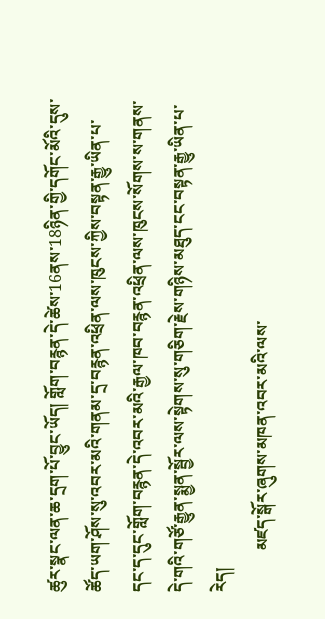ཚུར་སྣང་ལན་ཆ་དྲག་པོ་བྱུང་ཡོད། གློག་བརྙན་དེ་ཚེས་16ནས་18ཉིན་གྱི་དགོང་མོའི་དུས་ཚོད་ཡག་ཤོས་སུ་འབར་མའི་གནམ་དྲ་བརྙན་འཕྲིན་ལས་ཁུངས་ཀྱིས་བསྟན་རྒྱུ་ཡིན་པ་དང་ད་དུང་གློག་བརྙན་དེ་འབར་མའི་རྒྱལ་ཁབ་བརྙན་འཕྲིན་ལས་ཁུངས་སོགས་ས་གནས་དེ་གའི་གཙོ་རྒྱུན་སྨྱན་སྦྱོར་ལས་སྟེགས་སུ་གཅིག་རྗེས་གཉིས་མཐུད་ངང་བསྟན་རྒྱུ་ཡིན་པ་རེད།
          མཛད་སྒོར་ཞུགས་མཁན་འབར་མའི་ལས་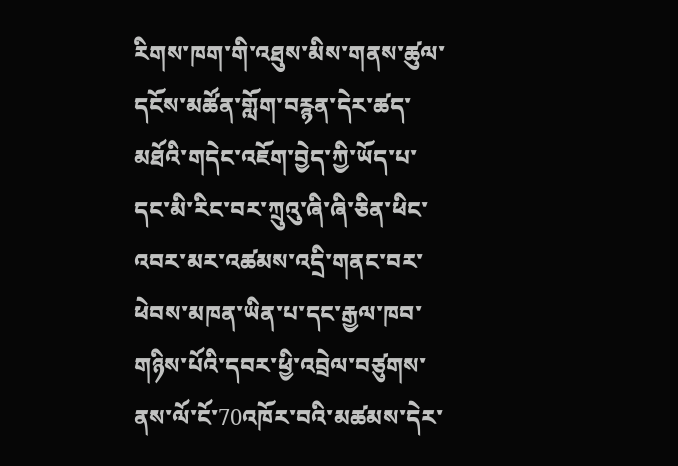རིགས་ཁག་གི་འཐུས་མིས་གནས་ཚུལ་དངོས་མཚོན་གློག་བརྙན་དེར་ཚད་མཐོའི་གདེང་འཇོག་བྱེད་ཀྱི་ཡོད་པ་དང་མི་རིང་བར་ཀྲུའུ་ཞི་ཞི་ཅིན་ཕིང་འབར་མར་འཚམས་འདྲི་གནང་བར་ཕེབས་མཁན་ཡིན་པ་དང་རྒྱལ་ཁབ་གཉིས་པོའི་དབར་ཕྱི་འབྲེལ་བཙུགས་ནས་ལོ་ངོ་70འཁོར་བའི་མཚམས་དེར་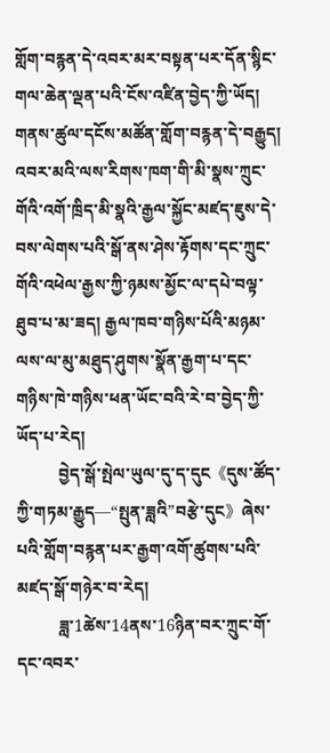གློག་བརྙན་དེ་འབར་མར་བསྟན་པར་དོན་སྙིང་གལ་ཆེན་ལྡན་པའི་ངོས་འཛིན་བྱེད་ཀྱི་ཡོད། གནས་ཚུལ་དངོས་མཚོན་གློག་བརྙན་དེ་བརྒྱུད། འབར་མའི་ལས་རིགས་ཁག་གི་མི་སྣས་ཀྲུང་གོའི་འགོ་ཁྲིད་མི་སྣའི་རྒྱལ་སྐྱོང་མཛད་ཇུས་དེ་བས་ལེགས་པའི་སྒོ་ནས་ཤེས་རྟོགས་དང་ཀྲུང་གོའི་འཕེལ་རྒྱས་ཀྱི་ཉམས་མྱོང་ལ་དཔེ་བལྟ་ཐུབ་པ་མ་ཟད། རྒྱལ་ཁབ་གཉིས་པོའི་མཉམ་ལས་ལ་མུ་མཐུད་ཤུགས་སྣོན་རྒྱག་པ་དང་གཉིས་ཁེ་གཉིས་ཕན་ཡོང་བའི་རེ་བ་བྱེད་ཀྱི་ཡོད་པ་རེད།
          བྱེད་སྒོ་སྤེལ་ཡུལ་དུ་ད་དུང《དུས་ཚོད་ཀྱི་གཏམ་རྒྱུད—“སྤུན་ཟླའི”བརྩེ་དུང》ཞེས་པའི་གློག་བརྙན་པར་རྒྱག་འགོ་ཚུགས་པའི་མཛད་སྒོ་གཉེར་བ་རེད།
          ཟླ་1ཚེས་14ནས་16ཉིན་བར་ཀྲུང་གོ་དང་འབར་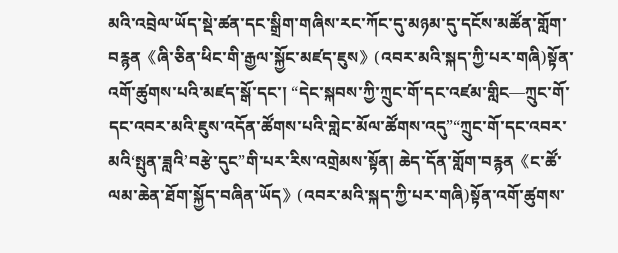མའི་འབྲེལ་ཡོད་སྡེ་ཚན་དང་སྒྲིག་གཞིས་རང་ཀོང་དུ་མཉམ་དུ་དངོས་མཚོན་གློག་བརྙན《ཞི་ཅིན་ཕིང་གི་རྒྱལ་སྐྱོང་མཛད་ཇུས》(འབར་མའི་སྐད་ཀྱི་པར་གཞི)སྟོན་འགོ་ཚུགས་པའི་མཛད་སྒོ་དང་། “དེང་སྐབས་ཀྱི་ཀྲུང་གོ་དང་འཛམ་གླིང—ཀྲུང་གོ་དང་འབར་མའི་ཇུས་འདོན་ཚོགས་པའི་གླེང་མོལ་ཚོགས་འདུ”“ཀྲུང་གོ་དང་འབར་མའི‘སྤུན་ཟླའི’བརྩེ་དུང”གི་པར་རིས་འགྲེམས་སྟོན། ཆེད་དོན་གློག་བརྙན《ང་ཚོ་ལམ་ཆེན་ཐོག་སྐྱོད་བཞིན་ཡོད》(འབར་མའི་སྐད་ཀྱི་པར་གཞི)སྟོན་འགོ་ཚུགས་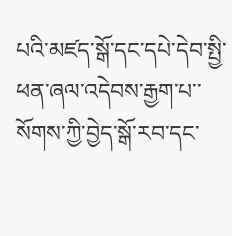པའི་མཛད་སྒོ་དང་དཔེ་དེབ་སྤྱི་ཕན་ཞལ་འདེབས་རྒྱག་པ་་སོགས་ཀྱི་བྱེད་སྒོ་རབ་དང་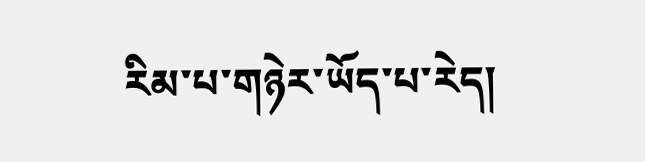རིམ་པ་གཉེར་ཡོད་པ་རེད།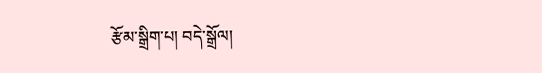རྩོམ་སྒྲིག་པ། བདེ་སྒྲོལ།